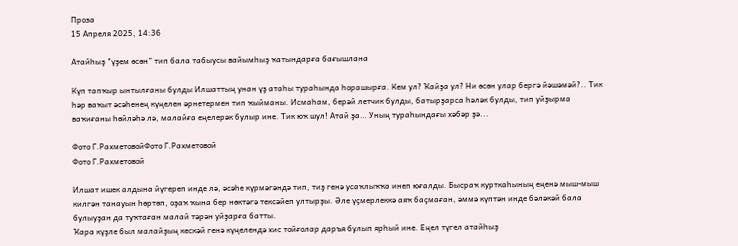Проза
15 Апреля 2025, 14:36

Атайһыҙ "үҙем өсөн” тип бала табыусы вайымһыҙ ҡатындарға бағышлана

Күп тапҡыр ынтылғаны булды Илшаттың унан үҙ атаһы тураһында һорашырға. Кем ул? Ҡайҙа ул? Ни өсөн улар бергә йәшәмәй?.. Тик һәр ваҡыт әсәһенең күңелен әрнетермен тип ҡыйманы. Исмаһам, берәй летчик булды, батырҙарса һәләк булды, тип уйҙырма ваҡиғаны һөйләһә лә, малайға еңелерәк булыр ине. Тик юҡ шул! Атай ҙа… Уның тураһындағы хәбәр ҙә...

Фото Г.РахметовойФото Г.Рахметовой
Фото Г.Рахметовой

Илшат ишек алдына йүгереп инде лә, әсәһе күрмәгәндә тип, тиҙ генә усаҡлыҡҡа инеп юғалды. Бысраҡ курткаһының еңенә мыш-мыш килгән танауын һөртөп, оҙаҡ ҡына бер нөктәгә тексәйеп ултырҙы. Әле үҫмерлеккә аяҡ баҫмаған, әммә күптән инде бәләкәй бала булыуҙан да туҡтаған малай тәрән уйҙарға батты.
Ҡара күҙле был малайҙың кескәй генә күңелендә хис тойғолар даръя булып ярһый ине. Еңел түгел атайһыҙ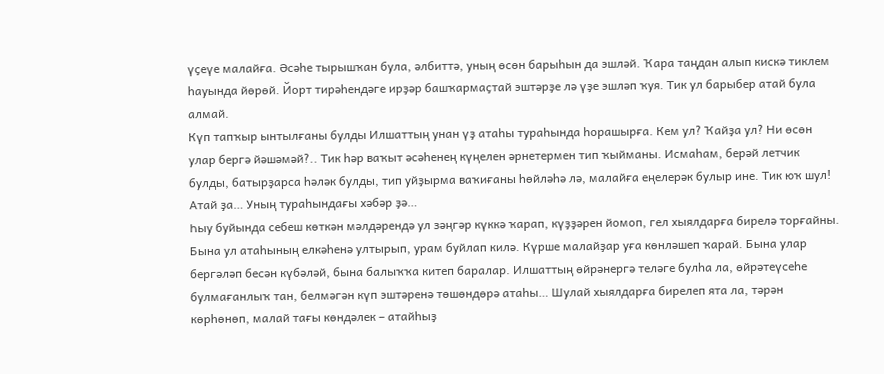үҫеүе малайға. Әсәһе тырышҡан була, әлбиттә, уның өсөн барыһын да эшләй. Ҡара таңдан алып кискә тиклем һауында йөрөй. Йорт тирәһендәге ирҙәр башҡармаҫтай эштәрҙе лә үҙе эшләп ҡуя. Тик ул барыбер атай була алмай.
Күп тапҡыр ынтылғаны булды Илшаттың унан үҙ атаһы тураһында һорашырға. Кем ул? Ҡайҙа ул? Ни өсөн улар бергә йәшәмәй?.. Тик һәр ваҡыт әсәһенең күңелен әрнетермен тип ҡыйманы. Исмаһам, берәй летчик булды, батырҙарса һәләк булды, тип уйҙырма ваҡиғаны һөйләһә лә, малайға еңелерәк булыр ине. Тик юҡ шул! Атай ҙа… Уның тураһындағы хәбәр ҙә…
Һыу буйында себеш көткән мәлдәрендә ул зәңгәр күккә ҡарап, күҙҙәрен йомоп, гел хыялдарға бирелә торғайны. Бына ул атаһының елкәһенә ултырып, урам буйлап килә. Күрше малайҙар уға көнләшеп ҡарай. Бына улар бергәләп бесән күбәләй, бына балыҡҡа китеп баралар. Илшаттың өйрәнергә теләге булһа ла, өйрәтеүсеһе булмағанлыҡ тан, белмәгән күп эштәренә төшөндөрә атаһы… Шулай хыялдарға бирелеп ята ла, тәрән көрһөнөп, малай тағы көндәлек – атайһыҙ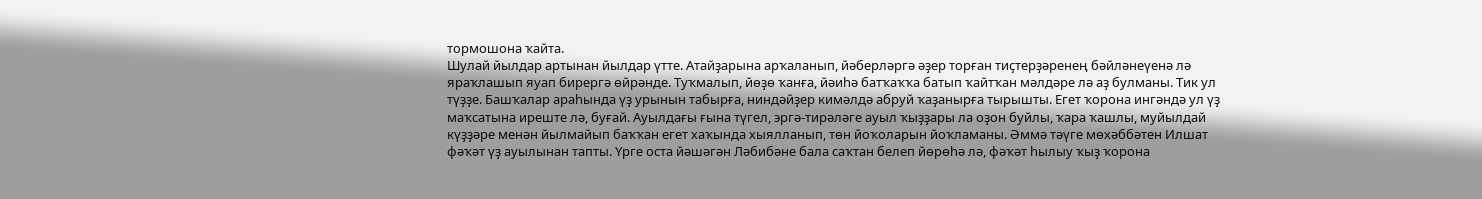тормошона ҡайта.
Шулай йылдар артынан йылдар үтте. Атайҙарына арҡаланып, йәберләргә әҙер торған тиҫтерҙәренең бәйләнеүенә лә яраҡлашып яуап бирергә өйрәнде. Туҡмалып, йөҙө ҡанға, йәиһә батҡаҡҡа батып ҡайтҡан мәлдәре лә аҙ булманы. Тик ул түҙҙе. Башҡалар араһында үҙ урынын табырға, ниндәйҙер кимәлдә абруй ҡаҙанырға тырышты. Егет ҡорона ингәндә ул үҙ маҡсатына иреште лә, буғай. Ауылдағы ғына түгел, эргә-тирәләге ауыл ҡыҙҙары ла оҙон буйлы, ҡара ҡашлы, муйылдай күҙҙәре менән йылмайып баҡҡан егет хаҡында хыялланып, төн йоҡоларын йоҡламаны. Әммә тәүге мөхәббәтен Илшат фәҡәт үҙ ауылынан тапты. Үрге оста йәшәгән Ләбибәне бала саҡтан белеп йөрөһә лә, фәҡәт һылыу ҡыҙ ҡорона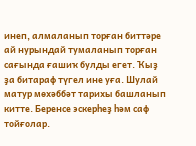инеп, алмаланып торған биттәре ай нурындай тумаланып торған сағында ғашиҡ булды егет. Ҡыҙ ҙа битараф түгел ине уға. Шулай матур мөхәббәт тарихы башланып китте. Беренсе эскерһеҙ һәм саф тойғолар.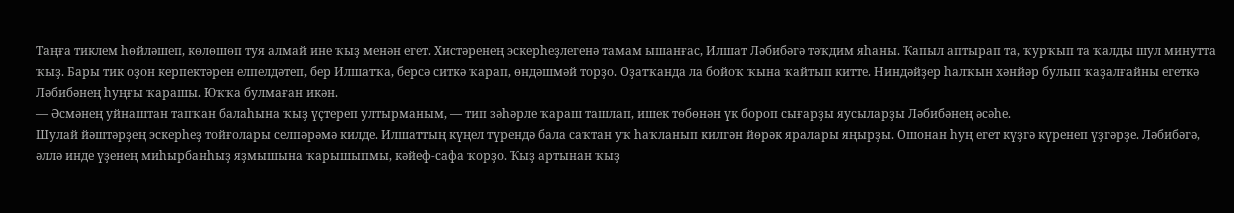Таңға тиклем һөйләшеп, көлөшөп туя алмай ине ҡыҙ менән егет. Хистәренең эскерһеҙлегенә тамам ышанғас, Илшат Ләбибәгә тәҡдим яһаны. Ҡапыл аптырап та, ҡурҡып та ҡалды шул минутта ҡыҙ. Бары тик оҙон керпектәрен елпелдәтеп, бер Илшатҡа, берсә ситкә ҡарап, өндәшмәй торҙо. Оҙатҡанда ла бойоҡ ҡына ҡайтып китте. Ниндәйҙер һалҡын хәнйәр булып ҡаҙалғайны егеткә Ләбибәнең һуңғы ҡарашы. Юҡҡа булмаған икән.
— Әсмәнең уйнаштан тапҡан балаһына ҡыҙ үҫтереп ултырманым, — тип зәһәрле ҡараш ташлап, ишек төбөнән үк бороп сығарҙы яусыларҙы Ләбибәнең әсәһе.
Шулай йәштәрҙең эскерһеҙ тойғолары селпәрәмә килде. Илшаттың күңел түрендә бала саҡтан уҡ һаҡланып килгән йөрәк яралары яңырҙы. Ошонан һуң егет күҙгә күренеп үҙгәрҙе. Ләбибәгә, әллә инде үҙенең миһырбанһыҙ яҙмышына ҡарышыпмы, кәйеф-сафа ҡорҙо. Ҡыҙ артынан ҡыҙ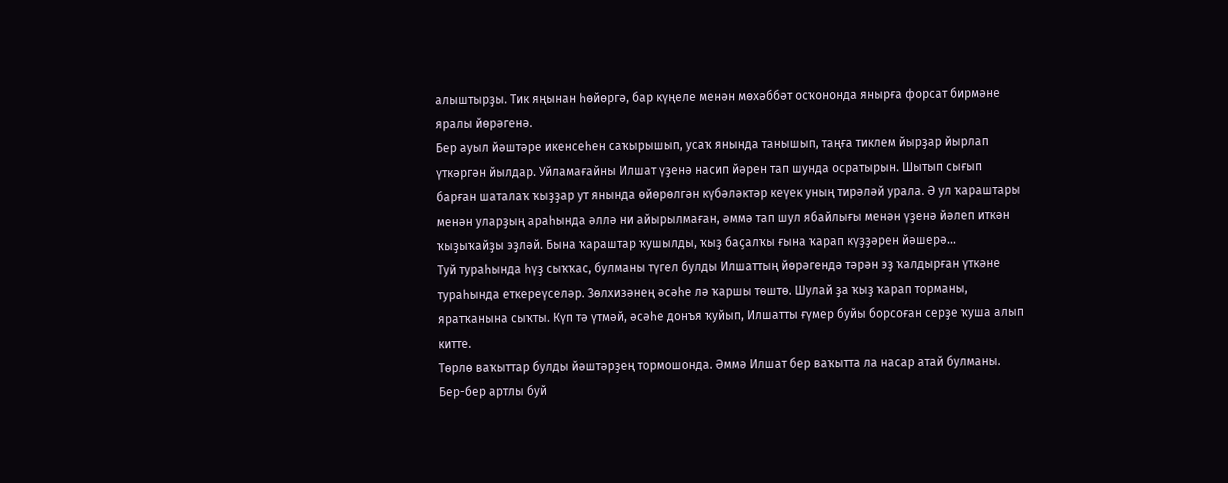алыштырҙы. Тик яңынан һөйөргә, бар күңеле менән мөхәббәт осҡононда янырға форсат бирмәне яралы йөрәгенә.
Бер ауыл йәштәре икенсеһен саҡырышып, усаҡ янында танышып, таңға тиклем йырҙар йырлап үткәргән йылдар. Уйламағайны Илшат үҙенә насип йәрен тап шунда осратырын. Шытып сығып барған шаталаҡ ҡыҙҙар ут янында өйөрөлгән күбәләктәр кеүек уның тирәләй урала. Ә ул ҡараштары менән уларҙың араһында әллә ни айырылмаған, әммә тап шул ябайлығы менән үҙенә йәлеп иткән ҡыҙыҡайҙы эҙләй. Бына ҡараштар ҡушылды, ҡыҙ баҫалҡы ғына ҡарап күҙҙәрен йәшерә...
Туй тураһында һүҙ сыҡҡас, булманы түгел булды Илшаттың йөрәгендә тәрән эҙ ҡалдырған үткәне тураһында еткереүселәр. Зөлхизәнең әсәһе лә ҡаршы төштө. Шулай ҙа ҡыҙ ҡарап торманы, яратҡанына сыҡты. Күп тә үтмәй, әсәһе донъя ҡуйып, Илшатты ғүмер буйы борсоған серҙе ҡуша алып китте.
Төрлө ваҡыттар булды йәштәрҙең тормошонда. Әммә Илшат бер ваҡытта ла насар атай булманы. Бер-бер артлы буй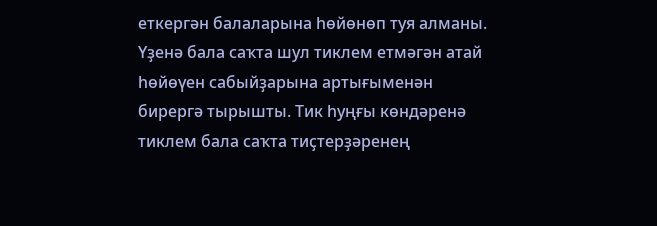еткергән балаларына һөйөнөп туя алманы. Үҙенә бала саҡта шул тиклем етмәгән атай һөйөүен сабыйҙарына артығыменән бирергә тырышты. Тик һуңғы көндәренә тиклем бала саҡта тиҫтерҙәренең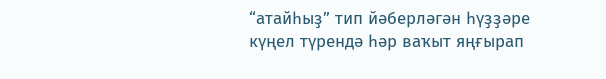“атайһыҙ” тип йәберләгән һүҙҙәре күңел түрендә һәр ваҡыт яңғырап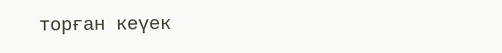торған кеүек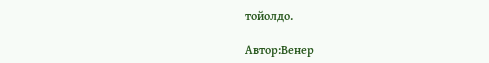тойолдо.

Автор:Венер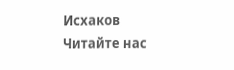Исхаков
Читайте нас